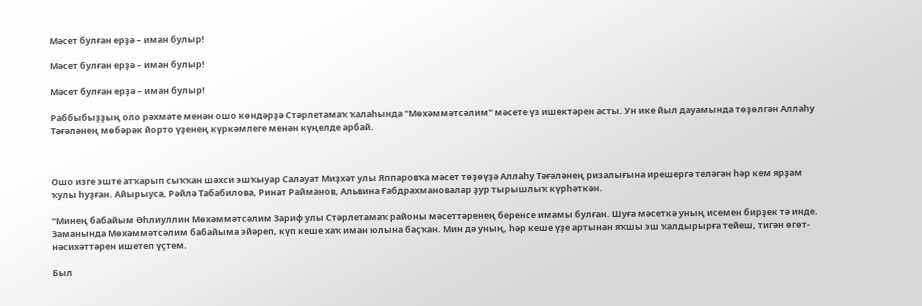Мәсет булған ерҙә – иман булыр!

Мәсет булған ерҙә – иман булыр!

Мәсет булған ерҙә – иман булыр!

Раббыбыҙҙың оло рәхмәте менән ошо көндәрҙә Стәрлетамаҡ ҡалаһында "Мөхәммәтсәлим" мәсете үз ишектәрен асты. Ун ике йыл дауамында төҙөлгән Аллаһу Тәғәләнең мөбәрәк йорто үҙенең күркәмлеге менән күңелде арбай.



Ошо изге эште атҡарып сыҡҡан шәхси эшҡыуар Салауат Миҙхәт улы Яппаровҡа мәсет төҙөүҙә Аллаһу Тәғәләнең ризалығына ирешергә теләгән һәр кем ярҙам ҡулы һуҙған. Айырыуса, Рәйлә Табабилова, Ринат Райманов, Альвина Ғабдрахмановалар ҙур тырышлыҡ күрһәткән.

“Минең бабайым Әһлиуллин Мөхәммәтсәлим Зариф улы Стәрлетамаҡ районы мәсеттәренең беренсе имамы булған. Шуға мәсеткә уның исемен бирҙек тә инде. Заманында Мөхәммәтсәлим бабайыма эйәреп, күп кеше хаҡ иман юлына баҫҡан. Мин дә уның, һәр кеше үҙе артынан яҡшы эш ҡалдырырға тейеш, тигән өгөт-нәсихәттәрен ишетеп үҫтем.

Был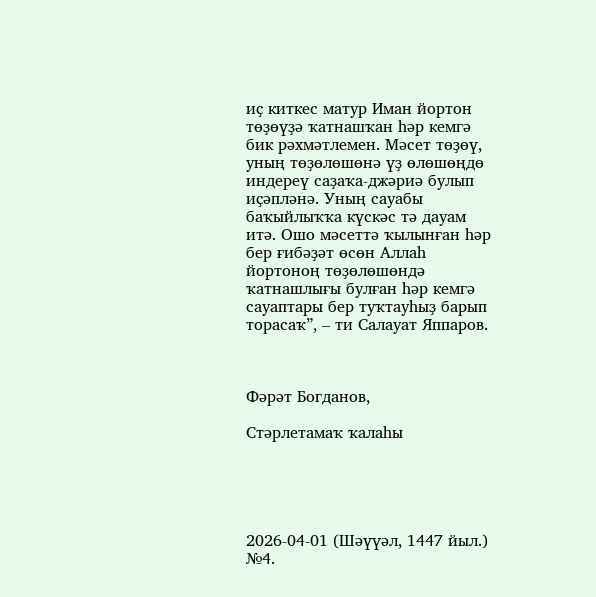иҫ киткес матур Иман йортон төҙөүҙә ҡатнашҡан һәр кемгә бик рәхмәтлемен. Мәсет төҙөү, уның төҙөлөшөнә үҙ өлөшөңдө индереү саҙаҡа-джәриә булып иҫәпләнә. Уның сауабы баҡыйлыҡҡа күскәс тә дауам итә. Ошо мәсеттә ҡылынған һәр бер ғибәҙәт өсөн Аллаһ йортоноң төҙөлөшөндә ҡатнашлығы булған һәр кемгә сауаптары бер туҡтауһыҙ барып торасаҡ”, – ти Салауат Яппаров.



Фәрәт Богданов,

Стәрлетамаҡ ҡалаһы





2026-04-01 (Шәүүәл, 1447 йыл.) №4.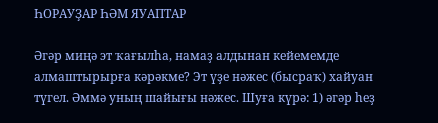ҺОРАУҘАР ҺӘМ ЯУАПТАР

Әгәр миңә эт ҡағылһа, намаҙ алдынан кейемемде алмаштырырға кәрәкме? Эт үҙе нәжес (бысраҡ) хайуан түгел. Әммә уның шайығы нәжес. Шуға күрә: 1) әгәр һеҙ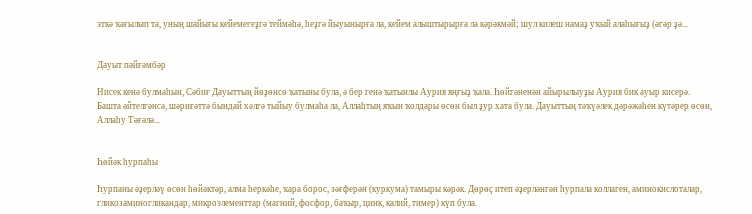эткә ҡағылып та, уның шайығы кейемегеҙгә теймәһә, һеҙгә йыуынырға ла, кейем алыштырырға ла кәрәкмәй; шул килеш намаҙ уҡый алаһығыҙ (әгәр ҙә...


Дауыт пәйғәмбәр

Нисек кенә булмаһын, Сәбиғ Дауыттың йөҙөнсө ҡатыны була, ә бер генә ҡатынлы Аурия яңғыҙ ҡала. Һөйгәненән айырылыуҙы Аурия бик ауыр кисерә. Башта әйтелгәнсә, шәриғәттә бындай хәлгә тыйыу булмаһа ла, Аллаһтың яҡын ҡолдары өсөн был ҙур хата була. Дауыттың тәҡүәлек дәрәжәһен күтәрер өсөн, Аллаһу Тәғәлә...


Һөйәк һурпаһы

Һурпаны әҙерләү өсөн һөйәктәр, алма һеркәһе, ҡара борос, зәғферән (куркума) тамыры кәрәк. Дөрөҫ итеп әҙерләнгән һурпала коллаген, аминокислоталар, гликозаминогликандар, микроэлементтар (магний, фосфор, баҡыр, цинк, калий, тимер) күп була.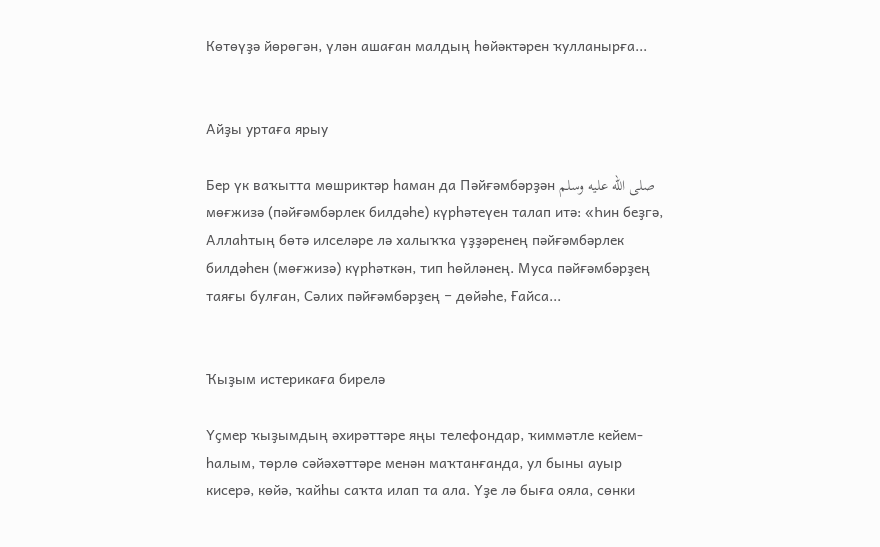Көтөүҙә йөрөгән, үлән ашаған малдың һөйәктәрен ҡулланырға...


Айҙы уртаға ярыу

Бер үк ваҡытта мөшриктәр һаман да Пәйғәмбәрҙән صلى الله عليه وسلم мөғжизә (пәйғәмбәрлек билдәһе) күрһәтеүен талап итә: «Һин беҙгә, Аллаһтың бөтә илселәре лә халыҡҡа үҙҙәренең пәйғәмбәрлек билдәһен (мөғжизә) күрһәткән, тип һөйләнең. Муса пәйғәмбәрҙең таяғы булған, Сәлих пәйғәмбәрҙең − дөйәһе, Ғайса...


Ҡыҙым истерикаға бирелә

Үҫмер ҡыҙымдың әхирәттәре яңы телефондар, ҡиммәтле кейем-һалым, төрлө сәйәхәттәре менән маҡтанғанда, ул быны ауыр кисерә, көйә, ҡайһы саҡта илап та ала. Үҙе лә быға ояла, сөнки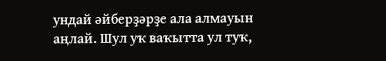ундай әйберҙәрҙе ала алмауын аңлай. Шул уҡ ваҡытта ул туҡ,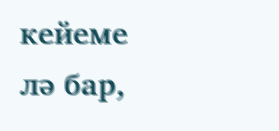кейеме лә бар,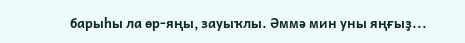барыһы ла өр-яңы, зауыҡлы. Әммә мин уны яңғыҙ...